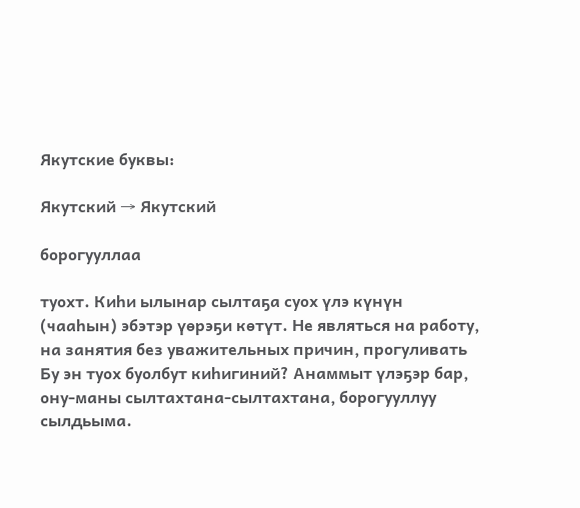Якутские буквы:

Якутский → Якутский

борогууллаа

туохт. Киһи ылынар сылтаҕа суох үлэ күнүн (чааһын) эбэтэр үөрэҕи көтүт. Не являться на работу, на занятия без уважительных причин, прогуливать
Бу эн туох буолбут киһигиний? Анаммыт үлэҕэр бар, ону-маны сылтахтана-сылтахтана, борогууллуу сылдьыма.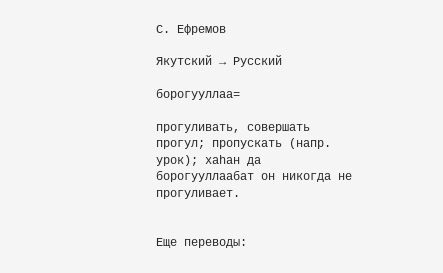С. Ефремов

Якутский → Русский

борогууллаа=

прогуливать, совершать прогул; пропускать (напр. урок); хаһан да борогууллаабат он никогда не прогуливает.


Еще переводы: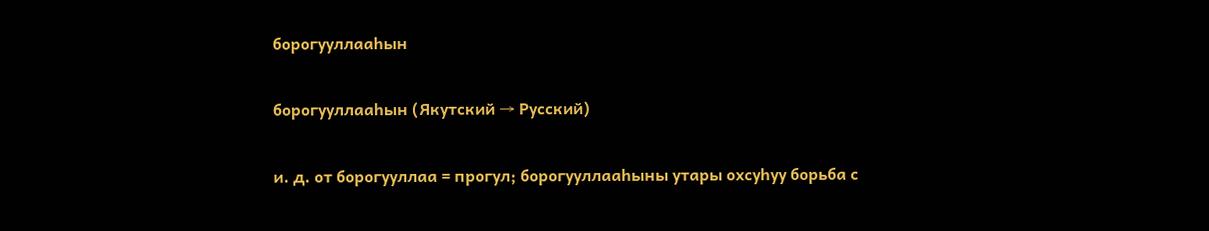борогууллааһын

борогууллааһын (Якутский → Русский)

и. д. от борогууллаа = прогул; борогууллааһыны утары охсуһуу борьба с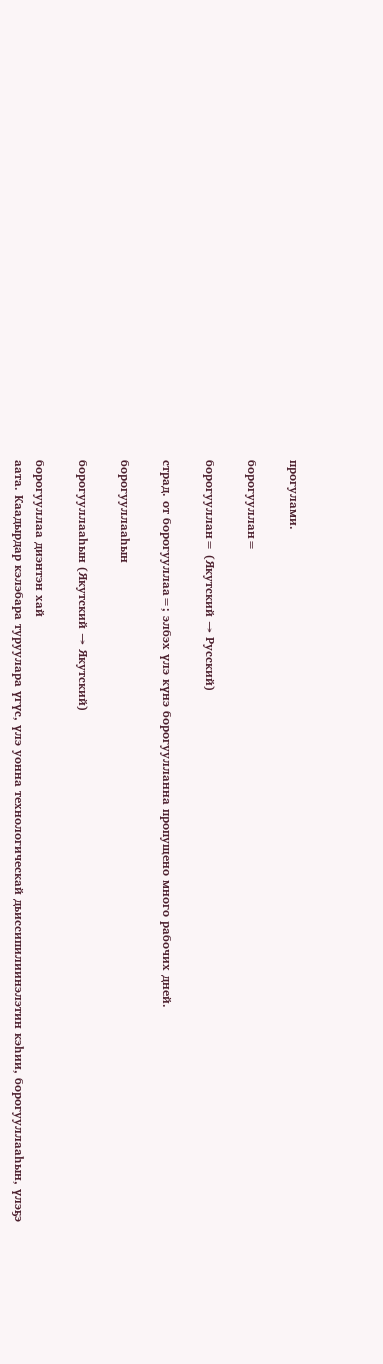прогулами.

борогууллан=

борогууллан= (Якутский → Русский)

страд. от борогууллаа=; элбэх үлэ күнэ борогуулланна пропущено много рабочих дней.

борогууллааһын

борогууллааһын (Якутский → Якутский)

борогууллаа диэнтэн хай
аата. Каадырдар кэлэбара туруулара үгүс, үлэ уонна технологическай дьиссипилиинэлэтин кэһии, борогууллааһын, үлэҕэ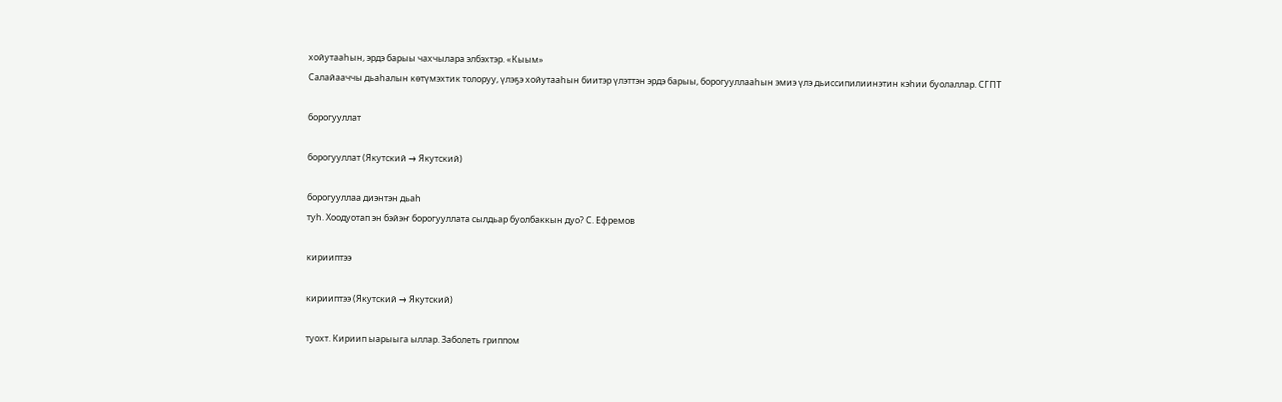хойутааһын, эрдэ барыы чахчылара элбэхтэр. «Кыым»
Салайааччы дьаһалын көтүмэхтик толоруу, үлэҕэ хойутааһын биитэр үлэттэн эрдэ барыы, борогууллааһын эмиэ үлэ дьиссипилиинэтин кэһии буолаллар. СГПТ

борогууллат

борогууллат (Якутский → Якутский)

борогууллаа диэнтэн дьаһ
туһ. Хоодуотап эн бэйэҥ борогууллата сылдьар буолбаккын дуо? С. Ефремов

кирииптээ

кирииптээ (Якутский → Якутский)

туохт. Кириип ыарыыга ыллар. Заболеть гриппом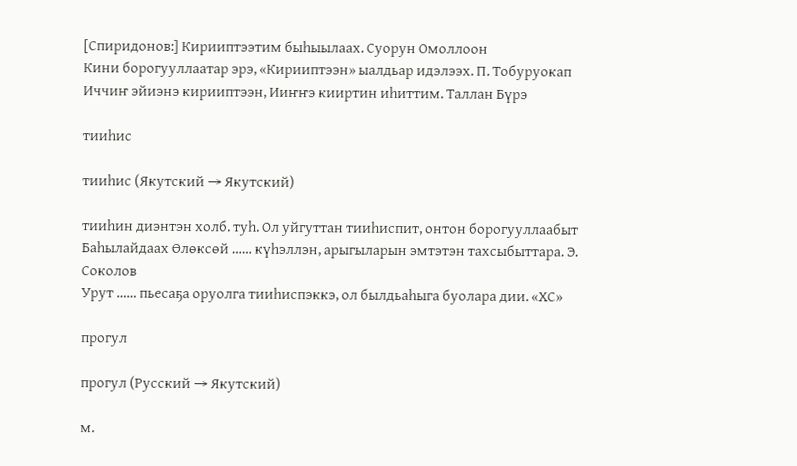[Спиридонов:] Кирииптээтим быһыылаах. Суорун Омоллоон
Кини борогууллаатар эрэ, «Кирииптээн» ыалдьар идэлээх. П. Тобуруокап
Иччиҥ эйиэнэ кирииптээн, Ииҥҥэ кииртин иһиттим. Таллан Бүрэ

тииһис

тииһис (Якутский → Якутский)

тииһин диэнтэн холб. туһ. Ол уйгуттан тииһиспит, онтон борогууллаабыт Баһылайдаах Өлөксөй …… күһэллэн, арыгыларын эмтэтэн тахсыбыттара. Э. Соколов
Урут …… пьесаҕа оруолга тииһиспэккэ, ол былдьаһыга буолара дии. «ХС»

прогул

прогул (Русский → Якутский)

м.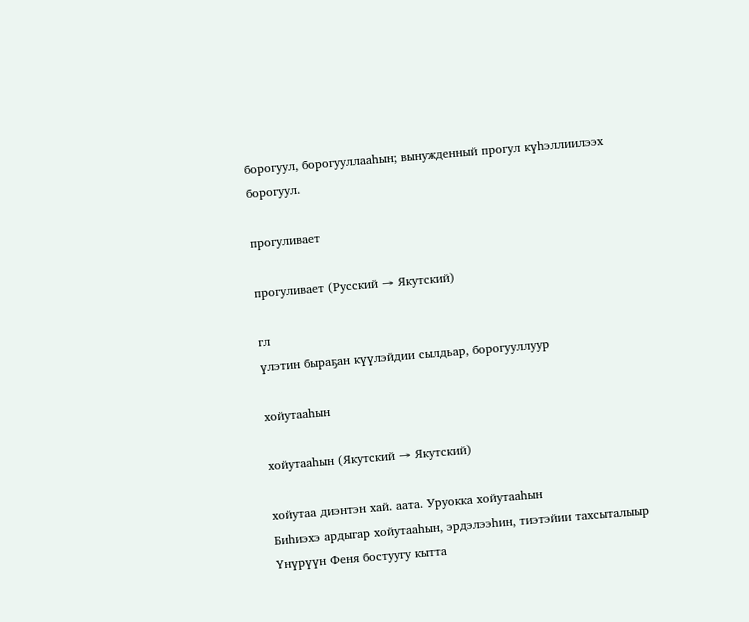борогуул, борогууллааһын; вынужденный прогул күһэллиилээх борогуул.

прогуливает

прогуливает (Русский → Якутский)

гл
үлэтин быраҕан күүлэйдии сылдьар, борогууллуур

хойутааһын

хойутааһын (Якутский → Якутский)

хойутаа диэнтэн хай. аата. Уруокка хойутааһын
Биһиэхэ ардыгар хойутааһын, эрдэлээһин, тиэтэйии тахсыталыыр
Үнүрүүн Феня бостуугу кытта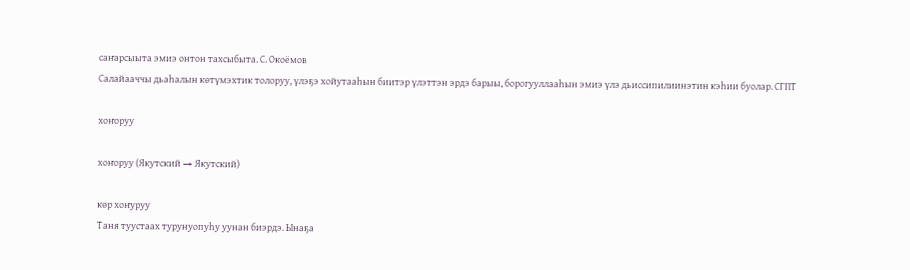саҥарсыыта эмиэ онтон тахсыбыта. С. Окоёмов
Салайааччы дьаһалын көтүмэхтик толоруу, үлэҕэ хойутааһын биитэр үлэттэн эрдэ барыы, борогууллааһын эмиэ үлэ дьиссипилиинэтин кэһии буолар. СГПТ

хоҥоруу

хоҥоруу (Якутский → Якутский)

көр хоҥуруу
Таня туустаах турунуопуһу уунан биэрдэ. Ынаҕа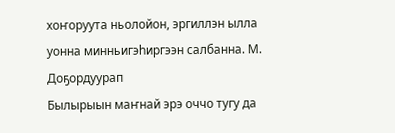хоҥоруута ньолойон, эргиллэн ылла уонна минньигэһиргээн салбанна. М. Доҕордуурап
Былырыын маҥнай эрэ оччо тугу да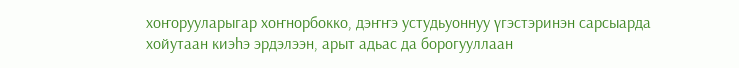хоҥорууларыгар хоҥнорбокко, дэҥҥэ устудьуоннуу үгэстэринэн сарсыарда хойутаан киэһэ эрдэлээн, арыт адьас да борогууллаан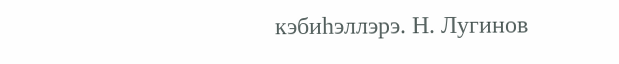кэбиһэллэрэ. Н. Лугинов